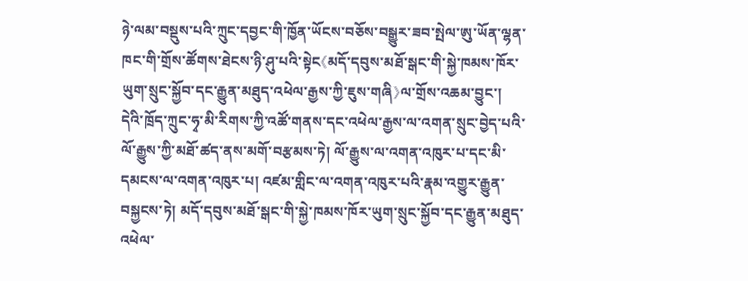ཉེ་ལམ་བསྡུས་པའི་ཀྲུང་དབྱང་གི་ཁྱོན་ཡོངས་བཅོས་བསྒྱུར་ཟབ་སྤེལ་ཨུ་ཡོན་ལྷན་ཁང་གི་གྲོས་ཚོགས་ཐེངས་ཉི་ཤུ་པའི་སྟེང《མདོ་དབུས་མཐོ་སྒང་གི་སྐྱེ་ཁམས་ཁོར་ཡུག་སྲུང་སྐྱོབ་དང་རྒྱུན་མཐུད་འཕེལ་རྒྱས་ཀྱི་ཇུས་གཞི》ལ་གྲོས་འཆམ་བྱུང་། དེའི་ཁྲོད་ཀྲུང་ཧྭ་མི་རིགས་ཀྱི་འཚོ་གནས་དང་འཕེལ་རྒྱས་ལ་འགན་སྲུང་བྱེད་པའི་ལོ་རྒྱུས་ཀྱི་མཐོ་ཚད་ནས་མགོ་བརྩམས་ཏེ། ལོ་རྒྱུས་ལ་འགན་འཁུར་པ་དང་མི་དམངས་ལ་འགན་འཁུར་པ། འཛམ་གླིང་ལ་འགན་འཁུར་པའི་རྣམ་འགྱུར་རྒྱུན་བསྐྱངས་ཏེ། མདོ་དབུས་མཐོ་སྒང་གི་སྐྱེ་ཁམས་ཁོར་ཡུག་སྲུང་སྐྱོབ་དང་རྒྱུན་མཐུད་འཕེལ་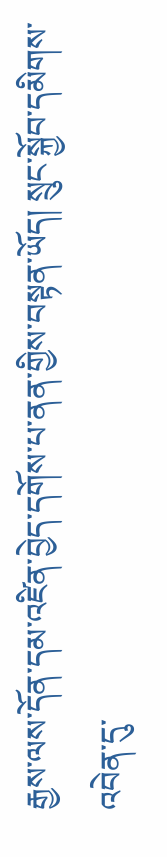རྒྱས་ལས་དོན་དམ་འཛིན་བྱེད་དགོས་པ་ནན་གྱིས་བསྟན་ཡོད། སྲུང་སྐྱོབ་དམིགས་འབེན་དུ་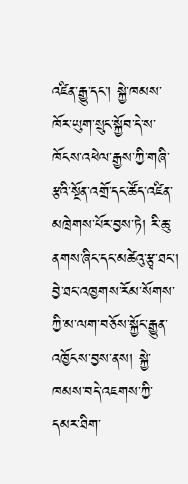འཛིན་རྒྱུ་དང་། སྐྱེ་ཁམས་ཁོར་ཡུག་སྲུང་སྐྱོབ་དེ་ས་ཁོངས་འཕེལ་རྒྱས་ཀྱི་གཞི་རྩའི་སྔོན་འགྲོ་དང་ཚོད་འཛིན་མཁྲེགས་པོར་བྱས་ཏེ། རི་ཆུ་ནགས་ཞིང་དང་མཚེའུ་རྩྭ་ཐང་། བྱེ་ཐང་འཁྱགས་རོམ་སོགས་ཀྱི་མ་ལག་བཅོས་སྐྱོང་རྒྱུན་འཁྱོངས་བྱས་ནས། སྐྱེ་ཁམས་བདེ་འཇགས་ཀྱི་དམར་ཐིག་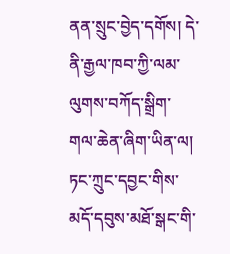ནན་སྲུང་བྱེད་དགོས། དེ་ནི་རྒྱལ་ཁབ་ཀྱི་ལམ་ལུགས་བཀོད་སྒྲིག་གལ་ཆེན་ཞིག་ཡིན་ལ། ཏང་ཀྲུང་དབྱང་གིས་མདོ་དབུས་མཐོ་སྒང་གི་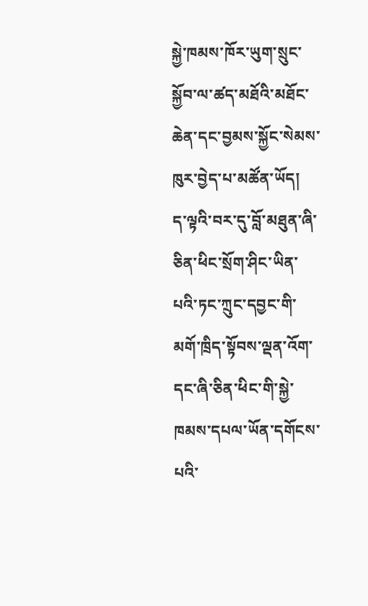སྐྱེ་ཁམས་ཁོར་ཡུག་སྲུང་སྐྱོབ་ལ་ཚད་མཐོའི་མཐོང་ཆེན་དང་བྱམས་སྐྱོང་སེམས་ཁུར་བྱེད་པ་མཚོན་ཡོད།
ད་ལྟའི་བར་དུ་བློ་མཐུན་ཞི་ཅིན་ཕིང་སྲོག་ཤིང་ཡིན་པའི་ཏང་ཀྲུང་དབྱང་གི་མགོ་ཁྲིད་སྟོབས་ལྡན་འོག་དང་ཞི་ཅིན་ཕིང་གི་སྐྱེ་ཁམས་དཔལ་ཡོན་དགོངས་པའི་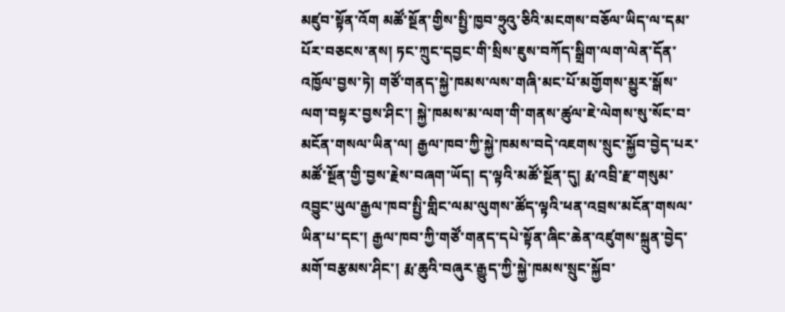མཛུབ་སྟོན་འོག མཚོ་སྔོན་གྱིས་སྤྱི་ཁྱབ་ཧྲུའུ་ཅིའི་མངགས་བཅོལ་ཡིད་ལ་དམ་པོར་བཅངས་ནས། ཏང་ཀྲུང་དབྱང་གི་སྲིས་ཇུས་བཀོད་སྒྲིག་ལག་ལེན་དོན་འཁྱོལ་བྱས་ཏེ། གཙོ་གནད་སྐྱེ་ཁམས་ལས་གཞི་མང་པོ་མགྱོགས་མྱུར་སྒོས་ལག་བསྟར་བྱས་ཤིང་། སྐྱེ་ཁམས་མ་ལག་གི་གནས་ཚུལ་ཇེ་ལེགས་སུ་སོང་བ་མངོན་གསལ་ཡིན་ལ། རྒྱལ་ཁབ་ཀྱི་སྐྱེ་ཁམས་བདེ་འཇགས་སྲུང་སྐྱོབ་བྱེད་པར་མཚོ་སྔོན་གྱི་བྱས་རྗེས་བཞག་ཡོད། ད་ལྟའི་མཚོ་སྔོན་དུ། རྨ་འབྲི་རྫ་གསུམ་འབྱུང་ཡུལ་རྒྱལ་ཁབ་སྤྱི་གླིང་ལམ་ལུགས་ཚོད་ལྟའི་ཕན་འབྲས་མངོན་གསལ་ཡིན་པ་དང་། རྒྱལ་ཁབ་ཀྱི་གཙོ་གནད་དཔེ་སྟོན་ཞིང་ཆེན་འཛུགས་སྐྲུན་བྱེད་མགོ་བརྩམས་ཤིང་། རྨ་ཆུའི་བཞུར་རྒྱུད་ཀྱི་སྐྱེ་ཁམས་སྲུང་སྐྱོབ་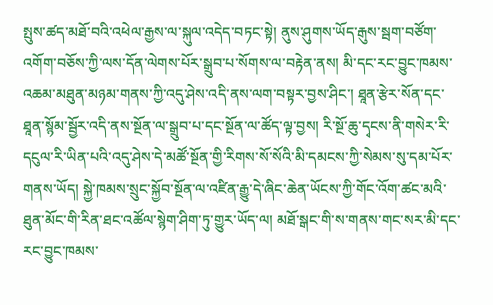སྤུས་ཚད་མཐོ་བའི་འཕེལ་རྒྱས་ལ་སྐུལ་འདེད་བཏང་སྟེ། ནུས་ཤུགས་ཡོད་རྒུས་སྦག་བཙོག་འགོག་བཅོས་ཀྱི་ལས་དོན་ལེགས་པོར་སྒྲུབ་པ་སོགས་ལ་བརྟེན་ནས། མི་དང་རང་བྱུང་ཁམས་འཆམ་མཐུན་མཉམ་གནས་ཀྱི་འདུ་ཤེས་འདི་ནས་ལག་བསྟར་བྱས་ཤིང་། ཐཱན་རྩེར་སོན་དང་ཐཱན་སྙོམ་སྦྱོར་འདི་ནས་སྔོན་ལ་སྒྲུབ་པ་དང་སྔོན་ལ་ཚོད་ལྟ་བྱས། རི་སྔོ་ཆུ་དྭངས་ནི་གསེར་རི་དངུལ་རི་ཡིན་པའི་འདུ་ཤེས་དེ་མཚོ་སྔོན་གྱི་རིགས་སོ་སོའི་མི་དམངས་ཀྱི་སེམས་སུ་དམ་པོར་གནས་ཡོད། སྐྱེ་ཁམས་སྲུང་སྐྱོབ་སྔོན་ལ་འཛིན་རྒྱུ་དེ་ཞིང་ཆེན་ཡོངས་ཀྱི་གོང་འོག་ཚང་མའི་ཐུན་མོང་གི་རིན་ཐང་འཚོལ་སྙེག་ཤིག་ཏུ་གྱུར་ཡོད་ལ། མཐོ་སྒང་གི་ས་གནས་གང་སར་མི་དང་རང་བྱུང་ཁམས་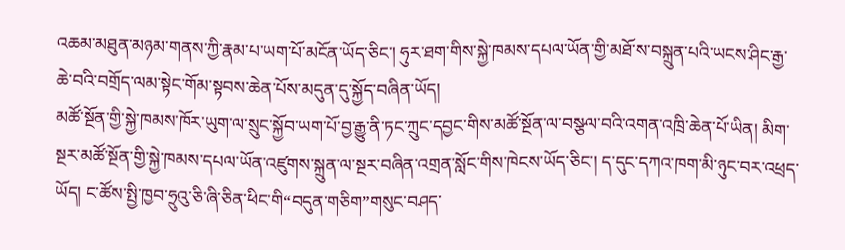འཆམ་མཐུན་མཉམ་གནས་ཀྱི་རྣམ་པ་ཡག་པོ་མངོན་ཡོད་ཅིང་། ཧུར་ཐག་གིས་སྐྱེ་ཁམས་དཔལ་ཡོན་གྱི་མཐོ་ས་བསྐྲུན་པའི་ཡངས་ཤིང་རྒྱ་ཆེ་བའི་བགྲོད་ལམ་སྟེང་གོམ་སྟབས་ཆེན་པོས་མདུན་དུ་སྐྱོད་བཞིན་ཡོད།
མཚོ་སྔོན་གྱི་སྐྱེ་ཁམས་ཁོར་ཡུག་ལ་སྲུང་སྐྱོབ་ཡག་པོ་བྱ་རྒྱུ་ནི་ཏང་ཀྲུང་དབྱང་གིས་མཚོ་སྔོན་ལ་བསྩལ་བའི་འགན་འཁྲི་ཆེན་པོ་ཡིན། མིག་སྔར་མཚོ་སྔོན་གྱི་སྐྱེ་ཁམས་དཔལ་ཡོན་འཛུགས་སྐྲུན་ལ་སྔར་བཞིན་འགྲན་སློང་གིས་ཁེངས་ཡོད་ཅིང་། ད་དུང་དཀའ་ཁག་མི་ཉུང་བར་འཕྲད་ཡོད། ང་ཚོས་སྤྱི་ཁྱབ་ཧྲུའུ་ཅི་ཞི་ཅིན་ཕིང་གི“བདུན་གཅིག”གསུང་བཤད་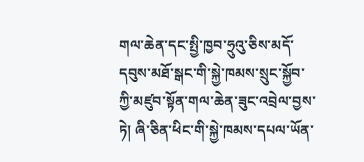གལ་ཆེན་དང་སྤྱི་ཁྱབ་ཧྲུའུ་ཅིས་མདོ་དབུས་མཐོ་སྒང་གི་སྐྱེ་ཁམས་སྲུང་སྐྱོབ་ཀྱི་མཛུབ་སྟོན་གལ་ཆེན་ཟུང་འབྲེལ་བྱས་ཏེ། ཞི་ཅིན་ཕིང་གི་སྐྱེ་ཁམས་དཔལ་ཡོན་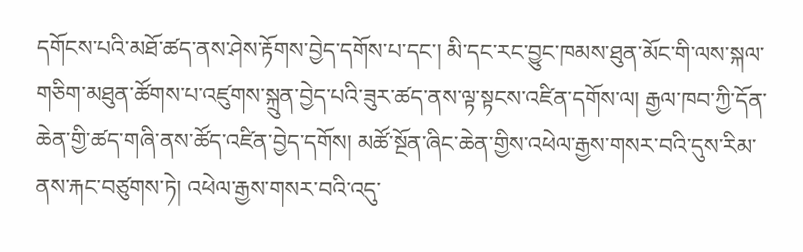དགོངས་པའི་མཐོ་ཚད་ནས་ཤེས་རྟོགས་བྱེད་དགོས་པ་དང་། མི་དང་རང་བྱུང་ཁམས་ཐུན་མོང་གི་ལས་སྐལ་གཅིག་མཐུན་ཚོགས་པ་འཛུགས་སྐྲུན་བྱེད་པའི་ཟུར་ཚད་ནས་ལྟ་སྟངས་འཛིན་དགོས་ལ། རྒྱལ་ཁབ་ཀྱི་དོན་ཆེན་གྱི་ཚད་གཞི་ནས་ཚོད་འཛིན་བྱེད་དགོས། མཚོ་སྔོན་ཞིང་ཆེན་གྱིས་འཕེལ་རྒྱས་གསར་བའི་དུས་རིམ་ནས་རྐང་བཙུགས་ཏེ། འཕེལ་རྒྱས་གསར་བའི་འདུ་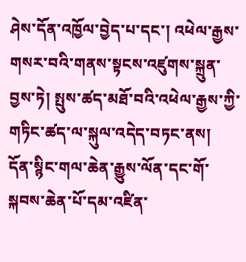ཤེས་དོན་འཁྱོལ་བྱེད་པ་དང་། འཕེལ་རྒྱས་གསར་བའི་གནས་སྟངས་འཛུགས་སྐྲུན་བྱས་ཏེ། སྤུས་ཚད་མཐོ་བའི་འཕེལ་རྒྱས་ཀྱི་གཏིང་ཚད་ལ་སྐུལ་འདེད་བཏང་ནས། དོན་སྙིང་གལ་ཆེན་རྒྱུས་ལོན་དང་གོ་སྐབས་ཆེན་པོ་དམ་འཛིན་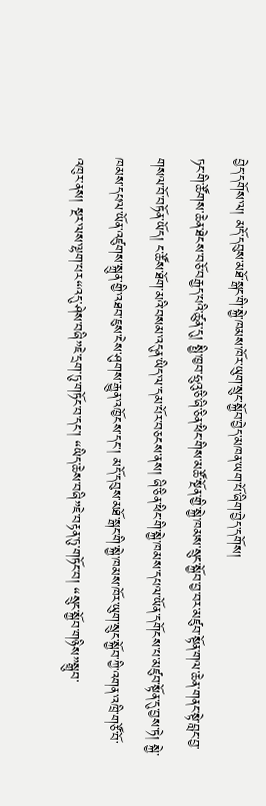བྱེད་དགོས་ལ། མདོ་དབུས་མཐོ་སྒང་གི་སྐྱེ་ཁམས་ཁོར་ཡུག་སྲུང་སྐྱོབ་བྱེད་མཁན་ཡག་པོ་ཞིག་བྱེད་དགོས།
ཏང་གི་ཚོགས་ཆེན་ཐེངས་བཅོ་བརྒྱད་པའི་ཚུན་དུ། སྤྱི་ཁྱབ་ཧྲུའུ་ཅི་ཞི་ཅིན་ཕིང་གིས་མཚོ་སྔོན་གྱི་སྐྱེ་ཁམས་སྲུང་སྐྱོབ་བྱ་བར་མཛུབ་སྟོན་གལ་ཆེན་གནང་སྟེ་བླང་བྱ་གསལ་བོ་བཏོན་ཡོད། ང་ཚོས་ཐོག་མའི་བསམ་འདུན་ཡིད་ལ་དམ་པོར་བཅངས་ནས། ཞི་ཅིན་ཕིང་གི་སྐྱེ་ཁམས་དཔལ་ཡོན་དགོངས་པ་མཛུབ་སྟོན་དུ་བྱས་ཏེ། སྐྱེ་ཁམས་དཔལ་ཡོན་འཛུགས་སྐྲུན་གྱི་འཐབ་ཇུས་ངེས་ཤུགས་རྒྱུན་འཁྱོངས་དང་། མདོ་དབུས་མཐོ་སྒང་གི་སྐྱེ་ཁམས་ཁོར་ཡུག་སྲུང་སྐྱོབ་ཀྱི་འགན་འཁྲི་གཙོ་བོ་འཁུར་ནས། སྔར་ལས་ལྷག་པར“འདུ་ཤེས་བཞི”ཇེ་དྲག་ཏུ་གཏོང་བ་དང་། “ཡིད་ཆེས་བཞི”ཇེ་བརྟན་ཏུ་གཏོང་བ། “སྲུང་སྐྱོབ་གཉིས”སྒྲུབ་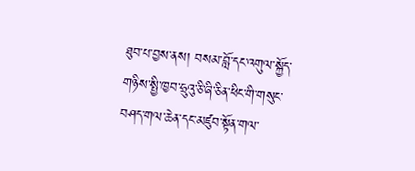ཐུབ་པ་བྱས་ནས། བསམ་བློ་དང་འགུལ་སྐྱོད་གཉིས་སྤྱི་ཁྱབ་ཧྲུའུ་ཅི་ཞི་ཅིན་ཕིང་གི་གསུང་བཤད་གལ་ཆེན་དང་མཛུབ་སྟོན་གལ་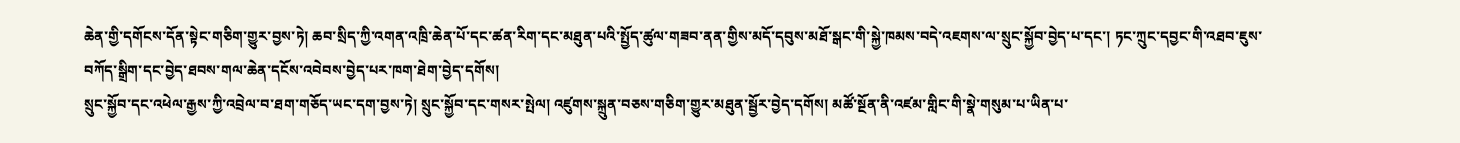ཆེན་གྱི་དགོངས་དོན་སྟེང་གཅིག་གྱུར་བྱས་ཏེ། ཆབ་སྲིད་ཀྱི་འགན་འཁྲི་ཆེན་པོ་དང་ཚན་རིག་དང་མཐུན་པའི་སྤྱོད་ཚུལ་གཟབ་ནན་གྱིས་མདོ་དབུས་མཐོ་སྒང་གི་སྐྱེ་ཁམས་བདེ་འཇགས་ལ་སྲུང་སྐྱོབ་བྱེད་པ་དང་། ཏང་ཀྲུང་དབྱང་གི་འཐབ་ཇུས་བཀོད་སྒྲིག་དང་བྱེད་ཐབས་གལ་ཆེན་དངོས་འབེབས་བྱེད་པར་ཁག་ཐེག་བྱེད་དགོས།
སྲུང་སྐྱོབ་དང་འཕེལ་རྒྱས་ཀྱི་འབྲེལ་བ་ཐག་གཅོད་ཡང་དག་བྱས་ཏེ། སྲུང་སྐྱོབ་དང་གསར་སྤེལ། འཛུགས་སྐྲུན་བཅས་གཅིག་གྱུར་མཐུན་སྦྱོར་བྱེད་དགོས། མཚོ་སྔོན་ནི་འཛམ་གླིང་གི་སྣེ་གསུམ་པ་ཡིན་པ་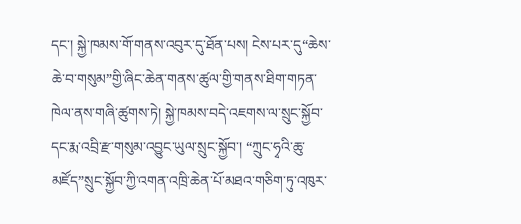དང་། སྐྱེ་ཁམས་གོ་གནས་འབུར་དུ་ཐོན་པས། ངེས་པར་དུ“ཆེས་ཆེ་བ་གསུམ”གྱི་ཞིང་ཆེན་གནས་ཚུལ་གྱི་གནས་ཐིག་གཏན་ཁེལ་ནས་གཞི་ཚུགས་ཏེ། སྐྱེ་ཁམས་བདེ་འཇགས་ལ་སྲུང་སྐྱོབ་དང་རྨ་འབྲི་རྫ་གསུམ་འབྱུང་ཡུལ་སྲུང་སྐྱོབ་། “ཀྲུང་ཧྭའི་ཆུ་མཛོད”སྲུང་སྐྱོབ་ཀྱི་འགན་འཁྲི་ཆེན་པོ་མཐའ་གཅིག་ཏུ་འཁུར་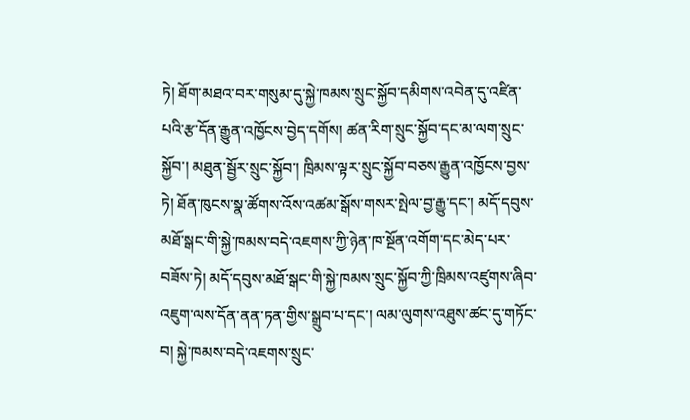ཏེ། ཐོག་མཐའ་བར་གསུམ་དུ་སྐྱེ་ཁམས་སྲུང་སྐྱོབ་དམིགས་འབེན་དུ་འཛིན་པའི་རྩ་དོན་རྒྱུན་འཁྱོངས་བྱེད་དགོས། ཚན་རིག་སྲུང་སྐྱོབ་དང་མ་ལག་སྲུང་སྐྱོབ་། མཐུན་སྦྱོར་སྲུང་སྐྱོབ་། ཁྲིམས་ལྟར་སྲུང་སྐྱོབ་བཅས་རྒྱུན་འཁྱོངས་བྱས་ཏེ། ཐོན་ཁུངས་སྣ་ཚོགས་འོས་འཚམ་སྒོས་གསར་སྤེལ་བྱ་རྒྱུ་དང་། མདོ་དབུས་མཐོ་སྒང་གི་སྐྱེ་ཁམས་བདེ་འཇགས་ཀྱི་ཉེན་ཁ་སྔོན་འགོག་དང་མེད་པར་བཟོས་ཏེ། མདོ་དབུས་མཐོ་སྒང་གི་སྐྱེ་ཁམས་སྲུང་སྐྱོབ་ཀྱི་ཁྲིམས་འཛུགས་ཞིབ་འཇུག་ལས་དོན་ནན་ཏན་གྱིས་སྒྲུབ་པ་དང་། ལམ་ལུགས་འཐུས་ཚང་དུ་གཏོང་བ། སྐྱེ་ཁམས་བདེ་འཇགས་སྲུང་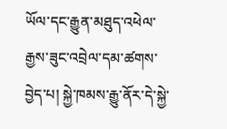ཡོལ་དང་རྒྱུན་མཐུད་འཕེལ་རྒྱས་ཟུང་འབྲེལ་དམ་ཚགས་བྱེད་པ། སྐྱེ་ཁམས་རྒྱུ་ནོར་དེ་སྐྱེ་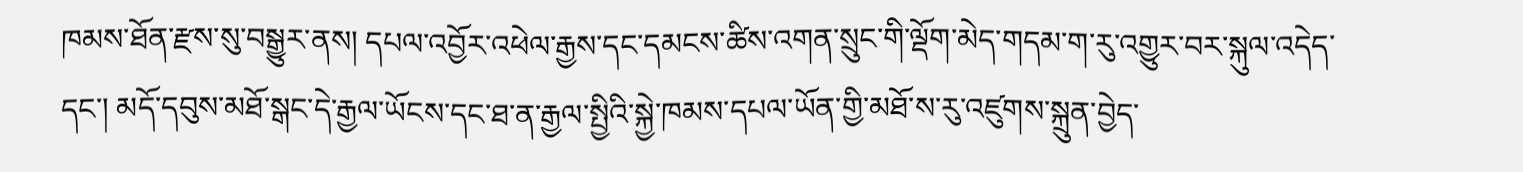ཁམས་ཐོན་རྫས་སུ་བསྒྱུར་ནས། དཔལ་འབྱོར་འཕེལ་རྒྱས་དང་དམངས་ཚིས་འགན་སྲུང་གི་ལྡོག་མེད་གདམ་ག་རུ་འགྱུར་བར་སྐུལ་འདེད་དང་། མདོ་དབུས་མཐོ་སྒང་དེ་རྒྱལ་ཡོངས་དང་ཐ་ན་རྒྱལ་སྤྱིའི་སྐྱེ་ཁམས་དཔལ་ཡོན་གྱི་མཐོ་ས་རུ་འཛུགས་སྐྲུན་བྱེད་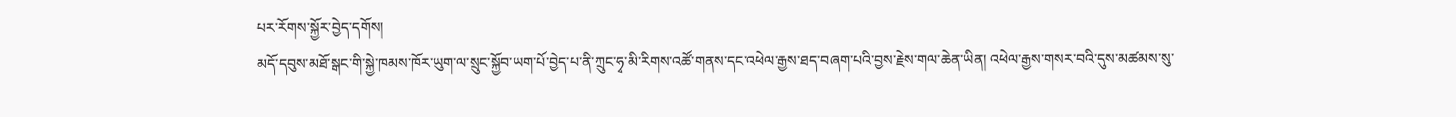པར་རོགས་སྐྱོར་བྱེད་དགོས།
མདོ་དབུས་མཐོ་སྒང་གི་སྐྱེ་ཁམས་ཁོར་ཡུག་ལ་སྲུང་སྐྱོབ་ཡག་པོ་བྱེད་པ་ནི་ཀྲུང་ཧྭ་མི་རིགས་འཚོ་གནས་དང་འཕེལ་རྒྱས་ཐད་བཞག་པའི་བྱས་རྗེས་གལ་ཆེན་ཡིན། འཕེལ་རྒྱས་གསར་བའི་དུས་མཚམས་སུ་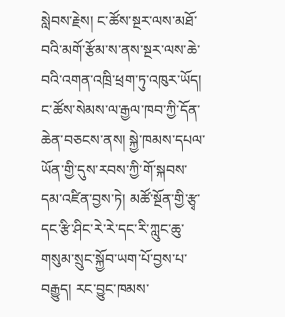སླེབས་རྗེས། ང་ཚོས་སྔར་ལས་མཐོ་བའི་མགོ་རྩོམ་ས་ནས་སྔར་ལས་ཆེ་བའི་འགན་འཁྲི་ཕྲག་ཏུ་འཁུར་ཡོད། ང་ཚོས་སེམས་ལ་རྒྱལ་ཁབ་ཀྱི་དོན་ཆེན་བཅངས་ནས། སྐྱེ་ཁམས་དཔལ་ཡོན་གྱི་དུས་རབས་ཀྱི་གོ་སྐབས་དམ་འཛིན་བྱས་ཏེ། མཚོ་སྔོན་གྱི་རྩྭ་དང་རྩི་ཤིང་རེ་རེ་དང་རི་ཀླུང་ཆུ་གསུམ་སྲུང་སྐྱོབ་ཡག་པོ་བྱས་པ་བརྒྱུད། རང་བྱུང་ཁམས་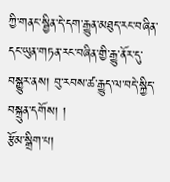ཀྱི་གནང་སྦྱིན་དེ་དག་རྒྱུན་མཐུད་རང་བཞིན་དང་ཡུན་གཏན་རང་བཞིན་གྱི་རྒྱུ་ནོར་དུ་བསྒྱུར་ནས། བུ་རབས་ཚ་རྒྱུད་ལ་བདེ་སྐྱིད་བསྐྲུན་དགོས། །
རྩོམ་སྒྲིག་པ།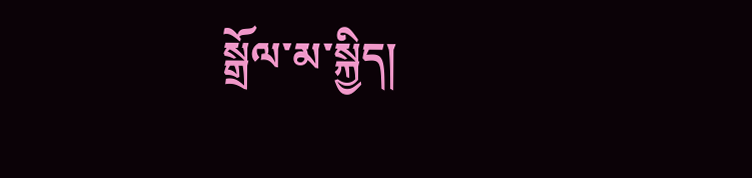སྒྲོལ་མ་སྐྱིད།